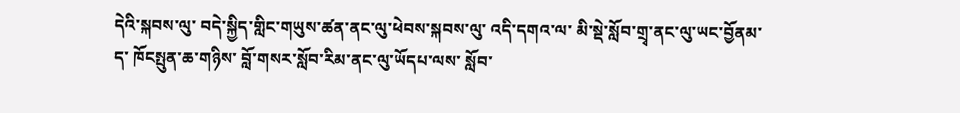དེའི་སྐབས་ལུ་ བདེ་སྐྱིད་གླིང་གཡུས་ཚན་ནང་ལུ་ཕེབས་སྐབས་ལུ་ འདི་དགའ་ལ་ མི་སྡེ་སློབ་གྲྭ་ནང་ལུ་ཡང་བྱོནམ་ད་ ཁོངསྤུན་ཆ་གཉིས་ བློ་གསར་སློབ་རིམ་ནང་ལུ་ཡོདཔ་ལས་ སློབ་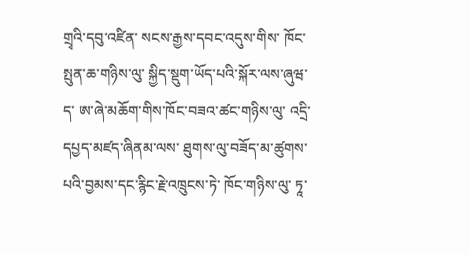གྲྭའི་དབུ་འཛིན་ སངས་རྒྱས་དབང་འདུས་གིས་ ཁོང་སྤུན་ཆ་གཉིས་ལུ་ སྐྱིད་སྡུག་ཡོད་པའི་སྐོར་ལས་ཞུཝ་ད་ ཨ་ཞེ་མཆོག་གིས་ཁོང་བཟའ་ཚང་གཉིས་ལུ་ འདྲི་དཔྱད་མཛད་ཞིནམ་ལས་ ཐུགས་ལུ་བཟོད་མ་ཚུགས་པའི་བྱམས་དང་རྙིང་རྗེ་འཁྲུངས་ཏེ་ ཁོང་གཉིས་ལུ་ ཏཱ་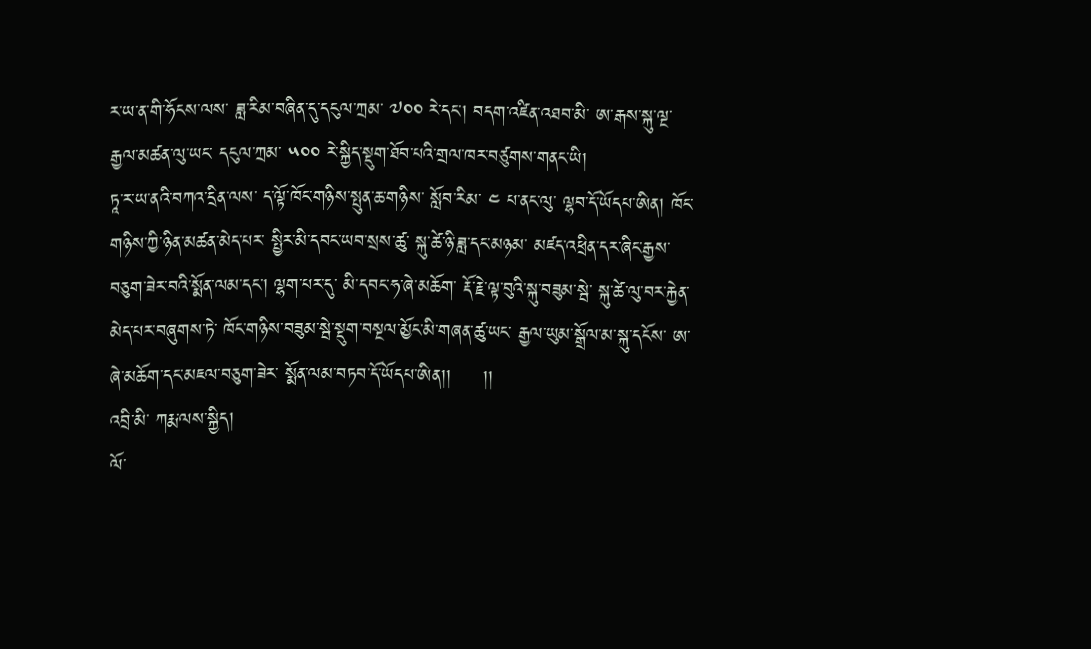ར་ཡ་ན་གི་ཧོངས་ལས་ ཟླ་རིམ་བཞིན་དུ་དངུལ་ཀྲམ་ ༧༠༠ རེ་དང་། བདག་འཛིན་འཐབ་མི་ ཨ་རྒས་སྐུ་ལྔ་རྒྱལ་མཚན་ལུ་ཡང་ དངུལ་ཀྲམ་ ༥༠༠ རེ་སྐྱིད་སྡུག་ཐོབ་པའི་གྲལ་ཁར་བཙུགས་གནང་ཡི།
ཏཱ་ར་ཡ་ནའི་བཀའ་དྲིན་ལས་ ད་ལྟོ་ཁོང་གཉིས་སྤུན་ཆ་གཉིས་ སློབ་རིམ་ ༤ པ་ནང་ལུ་ ལྷབ་དོ་ཡོདཔ་ཨིན། ཁོང་གཉིས་ཀྱི་ཉིན་མཚན་མེད་པར་ སྤྱིར་མི་དབང་ཡབ་སྲས་ཚུ་ སྐུ་ཚེ་ཉི་ཟླ་དང་མཉམ་ མཛད་འཕྲིན་དར་ཞིང་རྒྱས་བཅུག་ཟེར་བའི་སྨོན་ལམ་དང་། ལྷག་པར་དུ་ མི་དབང་ཧ་ཞེ་མཆོག་ རྡོ་རྗེ་ལྟ་བུའི་སྐུ་བཟུམ་སྦེ་ སྐུ་ཚེ་ལུ་བར་རྐྱེན་མེད་པར་བཞུགས་ཏེ་ ཁོང་གཉིས་བཟུམ་སྦེ་སྡུག་བསྔལ་མྱོང་མི་གཞན་ཚུ་ཡང་ རྒྱལ་ཡུམ་སྒྲོལ་མ་སྐུ་དངོས་ ཨ་ཞེ་མཆོག་དང་མཇལ་བཅུག་ཟེར་ སྨོན་ལམ་བཏབ་དོ་ཡོདཔ་ཨིན།།     །།
འབྲི་མི་ ཀརྨ་ལས་སྐྱིད།
ལོ་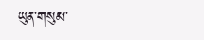ཡུན་གསུམ་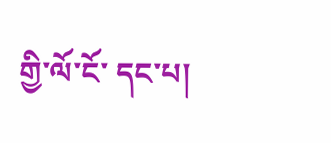གྱི་ལོ་ངོ་ དང་པ།